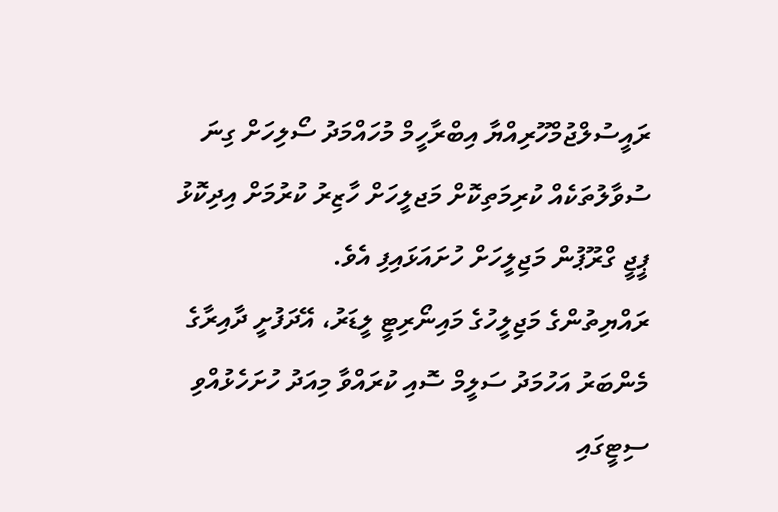ރައީސުލްޖުމްހޫރިއްޔާ އިބްރާހީމް މުހައްމަދު ސޯލިހަށް ގިނަ ސުވާލުތަކެއް ކުރިމަތިކޮށް މަޖލީހަށް ހާޒިރު ކުރުމަށް އިދިކޮޅު ޕީޖީ ގްރޫޕުން މަޖިލީހަށް ހުށައަޅައިފި އެވެ.
ރައްޔިތުންގެ މަޖިލީހުގެ މައިނޯރިޓީ ލީޑަރު، އޭދަފުށީ ދާއިރާގެ މެންބަރު އަހުމަދު ސަލީމް ސޮއި ކުރައްވާ މިއަދު ހުށަހެޅުއްވި ސިޓީގައި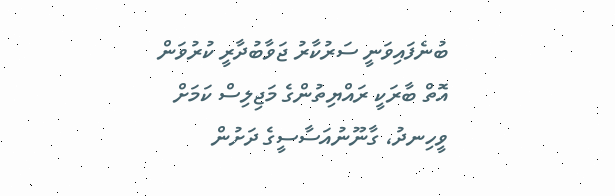ބުނެފައިވަނީ ސަރުކާރު ޖަވާބުދާރީ ކުރުވަން އޮތް ބާރަކީ ރައްޔިތުންގެ މަޖިލިސް ކަމަށް ވީހިނދު، ގާނޫނުއަސާސީގެ ދަށުން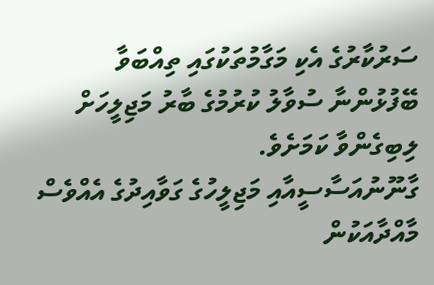ސަރުކާރުގެ އެކި މަގާމުތަކުގައި ތިއްބަވާ ބޭފުޅުންނާ ސުވާލު ކުރުމުގެ ބާރު މަޖިލީހަށް ލިބިގެންވާ ކަމަށެވެ.
ގާނޫނުއަސާސީއާއި މަޖިލީހުގެ ގަވާއިދުގެ އެއްވެސް މާއްދާއަކުން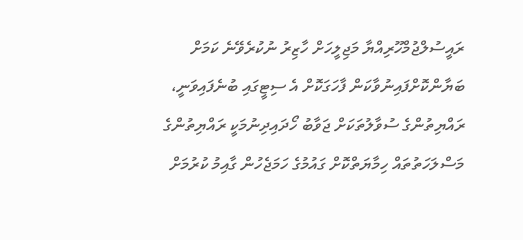ރައީސުލްޖުމްހޫރިއްޔާ މަޖިލީހަށް ހާޒިރު ނުކުރެވޭނެ ކަމަށް ބަޔާންކޮށްފައިނުވާކަން ފާހަގަކޮށް އެ ސިޓީގައި ބުނެފައިވަނީ، ރައްޔިތުންގެ ސުވާލުތަކަށް ޖަވާބު ހޯދައިދިނުމަކީ ރައްޔިތުންގެ މަސްލަހަތުތައް ހިމާޔަތްކޮށް ގައުމުގެ ހަމަޖެހުން ގާއިމު ކުރުމަށް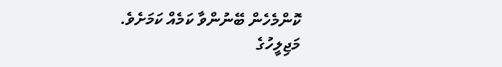ކޮންމެހެން ބޭނުންވާ ކަމެއް ކަމަށެވެ.
މަޖިލީހުގެ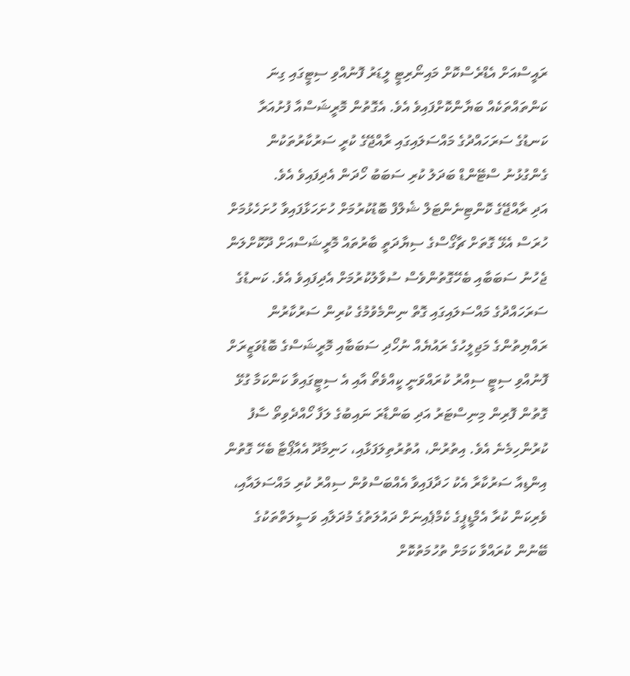ރައީސްއަށް އެޑްރެސްކޮށް މައިނޯރިޓީ ލީޑަރު ފޮނުއްވި ސިޓީގައި ގިނަ ކަންތައްތަކެއް ބަޔާންކޮށްފައިވެ އެވެ. އެގޮތުން މޮރީޝަސްއާ ފުށުއަރާ ކަނޑުގެ ސަރަހައްދުގެ މައްސަލައިގައި ރާއްޖޭގެ ކުރީ ސަރުކާރުތަކުން ގެންގުޅުނު ސްޓޭންޑް ބަދަލު ކުރި ސަބަބު ހޯދަން އެދިފައިވެ އެވެ.
އަދި ރާއްޖޭގެ ކޮންޓިނެންޓަލް ޝެލްފް ބޮޑުކުރުމަށް ހުށަހަޅާފައިވާ ހުށަހެޅުމަށް ހުރަސް އެޅޭ ގޮތަށް ޗާގޯސްގެ ސިޔާދަތީ ބާރުތައް މޮރީޝަސްއަށް ދޫކޮށްލަން ޖެހުނު ސަބަބާއި ބެހޭގޮތުންވެސް ސުވާލުކުރުމަށް އެދިފައިވެ އެވެ. ކަނޑުގެ ސަރަހައްދުގެ މައްސަލައިގައި ގޮތް ނިންމެވުމުގެ ކުރިން ސަރުކާރުން ރައްޔިތުންގެ މަޖިލީހުގެ ރައުޔެއް ނުހޯދި ސަބަބާއި މޮރީޝަސްގެ ބޮޑުވަޒީރަށް ފޮނުއްވި ސިޓީ ސިއްރު ކުރައްވަނީ ކީއްވެތޯ އާއި އެ ސިޓީގައިވާ ކަންކަމާ ގުޅޭ ގޮތުން ފޮރިން މިނިސްޓަރު އަދި ބަންޑާރަ ނައިބުގެ ލަފާ ހޯއްދެވިތޯ ސާފު ކުރުންހިމެނެ އެވެ. އިތުރުން، އުތުރުތިލަފަޅާއި، ހަނިމާދޫ އެއާޕޯޓާ ބެހޭ ގޮތުން އިންޑިއާ ސަރުކާރާ އެކު ހަދާފައިވާ އެއްބަސްވުން ސިއްރު ކުރި މައްސަލައާއި، ވެރިކަން ކުރާ އެމްޑީޕީގެ ކެމްޕެއިނަށް ދައުލަތުގެ މުދަލާއި ވަސީލަތްތަކުގެ ބޭނުން ކުރައްވާ ކަމަށް ތުހުމަތުކޮށް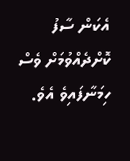އެކަން ސާފު ކޮށްދެއްވުމަށް ވެސް ހިމަނާފައިވެ އެވެ.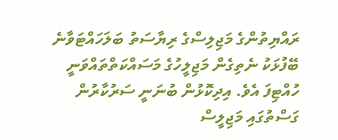ރައްޔިތުންގެ މަޖިލިސްގެ ރިޔާސަތު ބަލަހައްޓަވާނެ ބޭފުޅަކު ނެތިގެން މަޖިލީހުގެ މަސައްކަތްތައްވަނީ ހުއްޓިފަ އެވެ. އިދިކޮޅުން ބުނަނީ ސަރުކާރުން ގަސްތުގައި މަޖިލީސް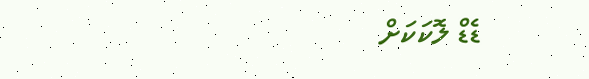ޑެޑް ލޮކަކަށް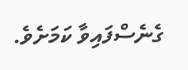ގެނެސްފައިވާ ކަމަށެވެ.